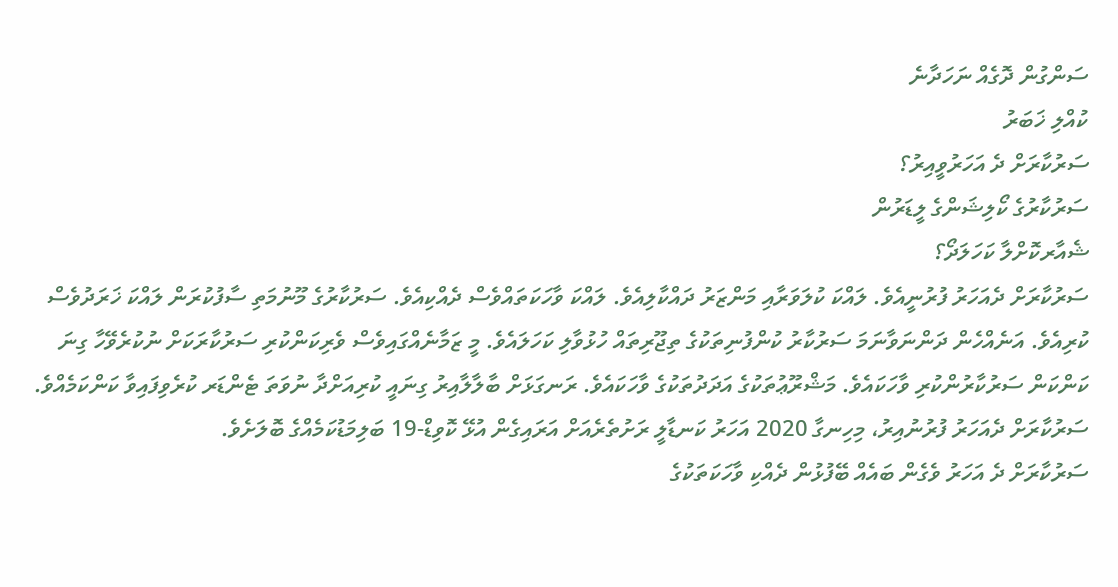ސަންގުން ދޮގެއް ނަހަދާނެ
ކުއްލި ޚަބަރު
ސަރުކާރަށް ދެ އަހަރުވީއިރު؟
ސަރުކާރުގެ ކޯލިޝަންގެ ލީޑަރުން
ޝެއާރކޮށްލާ ކަހަލަދޯ؟
ސަރުކާރަށް ދެއަހަރު ފުރުނީއެވެ. ލައްކަ ކުލަވަރާއި މަންޒަރު ދައްކާލިއެވެ. ލައްކަ ވާހަކަތައްވެސް ދެއްކިއެވެ. ސަރުކާރުގެ މޫނުމަތި ސާފުކުރަން ލައްކަ ޚަރަދުވެސް ކުރިއެވެ. އަނެއްހެން ދަންނަވާނަމަ ސަރުކާރު ކުންފުނިތަކުގެ ތިޖޫރިތައް ހުޅުވާލި ކަހަލައެވެ. މީ ޒަމާނެއްގައިވެސް ވެރިކަންކުރި ސަރުކާރަކަށް ނުކުރެވޭހާ ގިނަ ކަންކަން ސަރުކާރުންކުރި ވާހަކައެވެ. މަޝްރޫޢުތަކުގެ އަދަދުތަކުގެ ވާހަކައެވެ. ރަނގަޅަށް ބާލާލާއިރު ގިނައީ ކުރިއަށްދާ ނުވަތަ ޓެންޑަރ ކުރެވިފައިވާ ކަންކަމެއްވެ. ސަރުކާރަށް ދެއަހަރު ފުރުނުއިރު، މިހިނގާ 2020 އަހަރު ކަނޑާލީ ރަށުތެރެއަށް އަރައިގެން އުޅޭ ކޮވިޑް-19 ބަލިމަޑުކަމެއްގެ ބޮލަށެވެ.
ސަރުކާރަށް ދެ އަހަރު ވެގެން ބައެއް ބޭފުޅުން ދެއްކި ވާހަކަތަކުގެ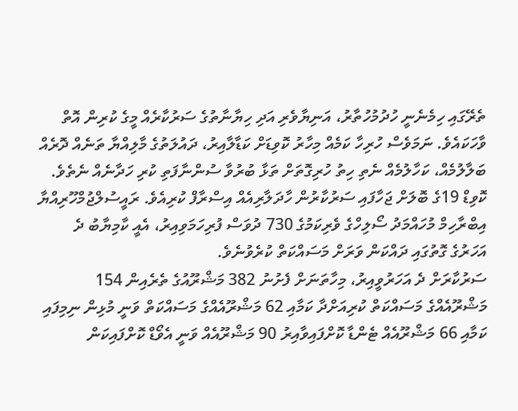ތެރޭގައި ހިމެނެނީ ހުދުމުހުތާރު، އަނިޔާވެރި އަދި ހިޔާނާތުގެ ސަރުކާރެއް މީގެ ކުރިން އޮތް ވާހަކައެވެ. ނަމަވެސް ހުރިހާ ކަމެއް މިހާރު ކޮވިޑަށް ކަޑާލާއިރު، ދައުލަތުގެ މާލިއްޔާ ތަނެއް ދޮރެއް ބަލާލުމެއް، ކަހާލުމެއް ނެތި ހިތު ހުރިގޮތަށް ތަޅާ ބުރުވާ ސުންނާފަތި ކުރި ހަދާނެއް ނެތެވެ. ކޮވިޑް 19ގެ ބޮލަށް ޖަހާފައި ސަރުކާރުން ހާދަލާރިއެއް އިސްރާފް ކުރިއެވެ. ރައީސުލްޖުމްހޫރިއްޔާ އިބްރާހިމް މުހައްމަދު ސޯލިހްގެ ވެރިކަމުގެ 730 ދުވަސް ފުރިހަމަވިއިރު، އެއީ ކާމިޔާބު ދެ އަހަރުގެ ގޮތުގައި ދައްކަން ވަރަށް މަސައްކަތް ކުރެވުނެވެ.
ސަރުކާރަށް ދެ އަހަރުވީއިރު، މިހާތަނަށް ފެށުނު 382 މަޝްރޫއުގެ ތެރެއިން 154 މަޝްރޫއެއްގެ މަސައްކަތް ކުރިއަށްދާ ކަމާއި 62 މަޝްރޫއެއްގެ މަސައްކަތް ވަނީ މުޅިން ނިމިފައި ކަމާއި 66 މަޝްރޫއެއް ޓެންޑާ ކޮށްފައިވާއިރު 90 މަޝްރޫއެއް ވަނީ އެވޯޑް ކޮށްފައިކަން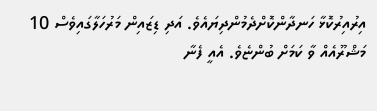އިރުއިރުކޮޅާ ހަނދާންކޮށްދެމުންދިޔައެވެ. އަދި ޑިޒައިން މަރުހަލާގައިވެސް 10 މަޝްރޫއެއް ވާ ކަމަށް ބުންޏެވެ. އެއީ ފެނާ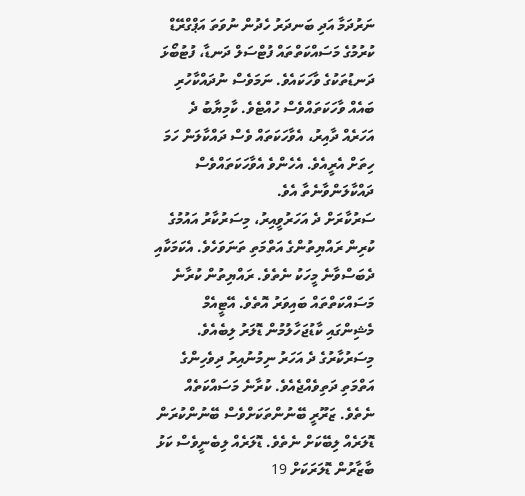ނަރުދަމާ އަދި ބަނދަރު ހެދުން ނުވަތަ އަޕްގްރޭޑް ކުރުމުގެ މަސައްކަތްތައް ފުޓްސަލް ދަނޑާ، ފުޓުބޯޅަ ދަނޑުތަކުގެ ވާހަކައެވެ. ނަމަވެސް ނުދައްކާހުރި ބައެއް ވާހަކަތައްވެސް ހުއްޓެވެ. ކާމިޔާބު ދެ އަހަރެއް ދާއިރު، އެވާހަކަތައް ވެސް ދައްކާލަން ހަމަ ހިތަށް އެރީއެވެ. އެހެންވެ އެވާހަކަތައްވެސް ދައްކާލަންވާނެތާ އެވެ.
ސަރުކާރަށް ދެ އަހަރުވީއިރު، މިސަރުކާރު އައުމުގެ ކުރިން ރައްޔިތުންގެ އަތްމަތި ތަނަވަހެވެ. އެކަމަކާއި ދެބަސްވާނެ މީހަކު ނެތެވެ. ރައްޔިތުން ކުރާނެ މަސައްކަތްތައް ބައިވަރު އޮތެވެ. އޭޓީއެމް މެޝިންގައި ކާޑުޖަހާލުމުން ޑޮލަރު ލިބެއެވެ. މިސަރުކާރުގެ ދެ އަހަރު ނިމުނުއިރު ދިވެހިންގެ އަތްމަތި ދަތިވެއްޖެއެވެ. ކުރާނެ މަސައްކަތެއް ނެތެވެ. ޒަރޫރީ ބޭނުންތަކަށްވެސް ބޭނުންކުރަން ޑޮލަރެއް ލިބޭކަށް ނެތެވެ. ޑޮލަރެއް ލިބެނީވެސް ކަޅު ބާޒާރުން ޑޮލަރަކަށް 19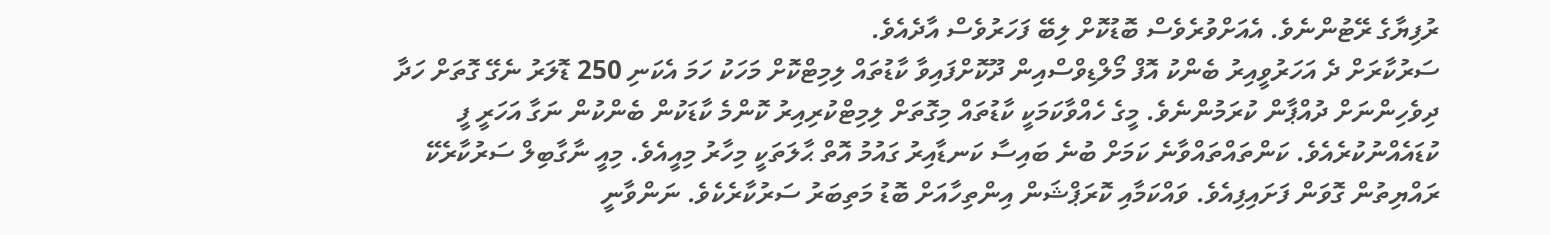ރުފިޔާގެ ރޭޓުންނެވެ. އެއަށްވުރެވެސް ބޮޑުކޮށް ލިބޭ ފަހަރުވެސް އާދެއެވެ.
ސަރުކާރަށް ދެ އަހަރުވީއިރު ބެންކު އޮފް މޯލްޑިވްސްއިން ދޫކޮށްފައިވާ ކާޑުތައް ލިމިޓްކޮށް މަހަކު ހަމަ އެކަނި 250 ޑޮލަރު ނެގޭ ގޮތަށް ހަދާ ދިވެހިންނަށް ދުއްޕާން ކުރަމުންނެވެ. މީގެ ހެއްވާކަމަކީ ކާޑުތައް މިގޮތަށް ލިމިޓްކުރިއިރު ކޮންމެ ކާޑަކުން ބެންކުން ނަގާ އަހަރީ ފީ ކުޑައެއްނުކުރެއެވެ. ކަންތައްތައްވާނެ ކަމަށް ބުނެ ބައިސާ ކަނޑާއިރު ގައުމު އޮތް ޙާލަތަކީ މިހާރު މިއީއެވެ. މިއީ ނާގާބިލް ސަރުކާރެކޭ ރައްޔިތުން ގޮވަން ފަށައިފިއެވެ. ވައްކަމާއި ކޮރަޕްޝަން އިންތިހާއަށް ބޮޑު މަތިބަރު ސަރުކާރެކެވެ. ނަންވާނީ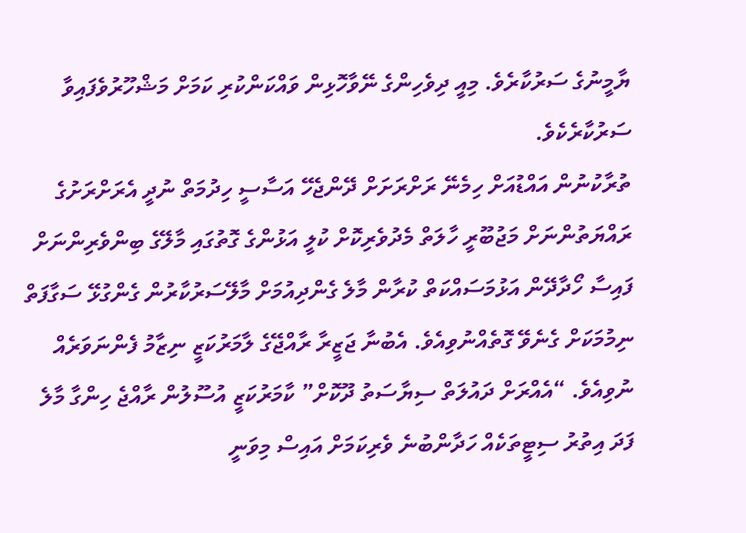ޔާމީނުގެ ސަރުކާރެވެ. މިއީ ދިވެހިންގެ ނޭވާހޮޅިން ވައްކަންކުރި ކަމަށް މަޝްހޫރުވެފައިވާ ސަރުކާރެކެވެ.
ތުރާކުނުން އައްޑުއަށް ހިމެނޭ ރަށްރަށަށް ދޭންޖެހޭ އަސާސީ ހިދުމަތް ނުދީ އެރަށްރަށުގެ ރައްޔަތުންނަށް މަޖުބޫރީ ހާލަތް މެދުވެރިކޮށް ކުލީ އަޅުންގެ ގޮތުގައި މާލޭގެ ބިންވެރިންނަށް ފައިސާ ހޯދާދޭން އަޅުމަސައްކަތް ކުރާން މާލެ ގެންދިއުމަށް މާލޭސަރުކާރުން ގެންގުޅޭ ސަގާފަތް ނިމުމަކަށް ގެނެވޭ ގޮތެއްނުވިއެވެ. އެބުނާ ޖަޒީރާ ރާއްޖޭގެ ލާމަރުކަޒީ ނިޒާމު ފެންނަވަރެއް ނުވިއެވެ. “އެއްރަށް ދައުލަތް ސިޔާސަތު ދޫކޮށް” ކާމަރުކަޒީ އުސޫލުން ރާއްޖެ ހިންގާ މާލެ ފަދަ އިތުރު ސިޓީތަކެއް ހަދާންބުނެ ވެރިކަމަށް އައިސް މިވަނީ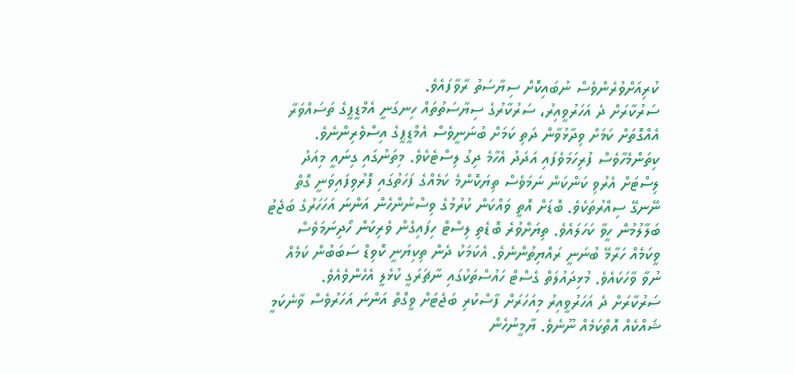ކުރިއަށްވުރެންވެސް ނުބައިކޮށް ސިޔާސަތު ރާވާފައެވެ.
ސަރުކާރަށް ދެ އަހަރުވީއިރު، ސަރުކާރުގެ ސިޔާސަތުތައް ހިނގަނީ އެމްޑީޕީގެ ތަސައްވަރާ އެއްގޮތަށް ކަމަށް ވިދާޅުވާން ދަތި ކަމަށް ބުނަނީވެސް އެމްޑީޕީގެ އިސްވެރިންނެވެ. ކިތަންމެހާވެސް ފުރިހަމަވެފައި އަދަދު އެހާމެ ދިގު ލިސްޓެކެވެ. މިތަނުގައި ގިނައީ މިއަދު ލިސްޓަށް އެރުވި ކަންކަން ނަމަވެސް ތިޔަކޮންމެ ކަމެއްގެ ފަހަތުގައި ފޮރުވިފައިވަނީ ގޮތް ނޭނގޭ ސިއްރުތަކެވެ. ބޮޑަށް އޮތީ ވައްކަން ކުރުމުގެ ވިސްނުންހެން އަންނަ އަހަހަރުގެ ބަޖެޓު ބަލާލުމުން ހީވާ ކަހަލައެވެ. ތިޔަށްވުރެ ބޮޑެތި ލިސްޓް ހިފައިގެން ވެރިކަން ހޯދިނަމަވެސް ވީކަމެއް ހަރާމޭ ބުނަނީ ރައްޔިތުންނެވެ. އެކަމަކު ދެން ތިކިޔަނީ ކޮވިޑް ސަބަބުން ކަމެއް ނުވާ ވާހަކައެވެ. މުޅިދައުލަތް ގެސްޓް ހައުސްތަކުގައި ނާޗަރަގީ ކުޅެލީ އެހެންވެއެވެ.
ސަރުކާރަށް ދެ އަހަރުވީއިރު މިއަހަރަށް ފާސްކުރި ބަޖެޓަށް ވީގޮތް އަންނަ އަހަރުވެސް ވާނެކަމީ ޝައްކެއް އޮތްކަމެއް ނޫނެވެ. ޔާމީނުހެން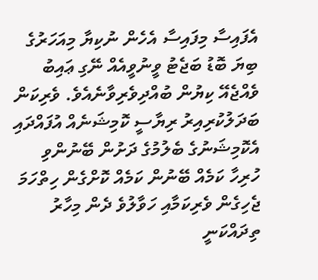އެފައިސާ މިފައިސާ އެހެން ނުކިޔާ މިއަހަރުގެ ބިޔަ ބޮޑު ބަޖެޓު ވީނުވީއެއް ނޭގި ޢައިބު ވެއްޖެއޭ ކިޔުން ބުއްދިވެރިވާނެއެވެ. ވެރިކަން ބަދަލުކުރިއިރު ރިޔާސީ ކޮމިޝަނެއް އުފައްދައި އެކޮމިޝަނުގެ ބެލުމުގެ ދަށުން ބޭނުންވި ހުރިހާ ކަމެއް ބޭނުން ކަމެއް ކޮށްގެން ހިތްހަމަ ޖެހިގެން ވެރިކަމާއި ހަވާލުވެ ދެން މިހާރު ތިދައްކަނީ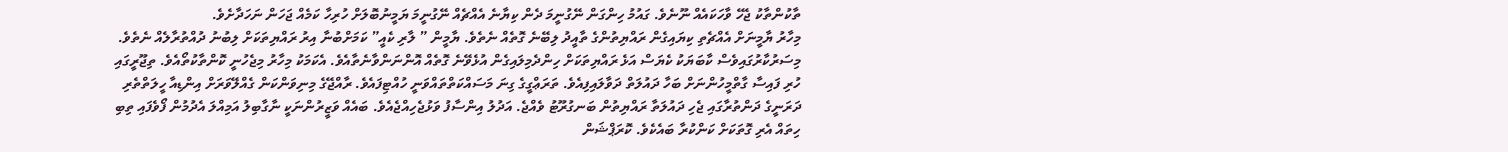ތާކުންތާކު ޖެހޭ ވާހަކައެއް ނޫނެވެ. ގައުމު ހިންގަން ނޭގުނީމަ ދެން ކިޔާނެ އެއްޗެއް ނޭގުނީމަ ޔަމީނުބޮލަށް ހުރިހާ ކަމެއް ޖަހަން ނަހަދާށެވެ.
މިހާރު ޔާމީނަށް އެއްޗެތި ކިޔައިގެން ރައްޔިތުންގެ ތާއީދު ލިބޭނެ ގޮތެއް ނެތެވެ. ޔާމީން ” ލާރި ކެއީ” ކަމަށްބުނާ އިރު ރައްޔިތަކަށް ލިބުނު ދުއްތުރާލެއް ނެތެވެ. މިސަރުކާރުގައިވެސް ކާބަޔަކު ކެޔަސް އަޅެ ރައްޔިތަކަށް ހިންދެމިލައިގެން އުޅެވޭނެ ގޮތެއް އޮންނަންވާނެތާއެވެ. އެކަމަކު މިހާރު މިޖެހުނީ ކޮންތާކުތޯއެވެ. ތިޖޫރީގައި ހުރި ފައިސާ ގާތްމީހުންނަށް ބަހާ ދައުލަތް ދަވާލައިފިއެވެ. ތަރަޢްގީގެ ގިނަ މަސައްކަތްތައްވަނީ ހުއްޓިފައެވެ. ރާއްޖޭގެ މިނިވަންކަން ގެއްލޭވަރަށް އިންޑިއާ ހީލަތްތެރި ދަރަނީގެ ދަންތުރާގައި ޖެހި ދައުލަތާ ރައްޔިތުން ބަނގުރޫޓު ވެއްޖެ. އަދުލު އިންސާފު ވަޅުޖެހިއްޖެއެވެ. ބައެއް ވަޒީރުންނަކީ ނާގާބިލު އަމިއްލަ އެދުމުން ފޯވެފައި ތިބި ހިތައް އެރި ގޮތަކަށް ކަންކުރާ ބައެކެވެ. ކޮރަޕްޝަން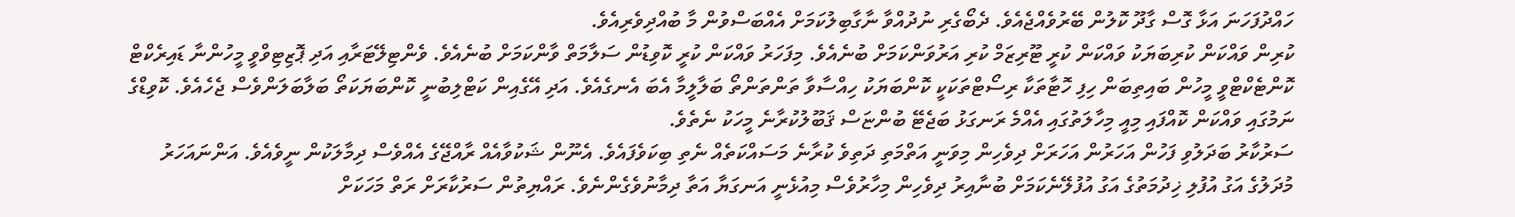ހައްދުފަހަނަ އަޅާ ގޮސް ގާދޫ ކޮލުން ބޭރުވެއްޖެއެވެ. ދެބޯގެރި ނުދުއްވާ ނާގާބިލުކަމަށް އެއްބަސްވުން މާ ބުއްދިވެރިއެވެ.
ކުރިން ވައްކަން ކުރިބަޔަކު ވައްކަން ކުރީ ޓޫރިޒަމް ކުރި އަރުވަންކަމަށް ބުނެއެވެ. މިފަހަރު ވައްކަން ކުރީ ކޮވިޑުން ސަލާމަތް ވާންކަމަށް ބުނެއެވެ. ވެންޓިލޭޓަރާއި އަދި ޕޮޒިޓިވްވީ މީހުންނާ ޑައިރެކްޓް ކޮންޓެކްޓްވީ މީހުން ބައިތިބަން ހިފި ހޮޓާތަކާ ރިސޯޓްތަކަކީ ކޮންބަޔަކު ހިއްސާވާ ތަންތަންތޯ ބަލާލީމާ އެބަ އެނގެއެވެ. އަދި އޭގެއިން ކަޓްލިބުނީ ކޮންބަޔަކަތޯ ބަލާބަލަންވެސް ޖެހެއެވެ. ކޮވިޑްގެ ނަމުގައި ވައްކަން ކޮއްފައި މިއީ މިހާލަތުގައި އެއްމެ ރަނގަޅު ބަޖެޓޭ ބުންޏަސް ޤަބޫލުކުރާނެ މީހަކު ނެތެވެ.
ސަރުކާރު ބަދަލުވި ފަހުން އަހަރުން އަހަރަށް ދިވެހިން މިވަނީ އަތްމަތި ދަތިވެ ކުރާނެ މަސައްކަތެއް ނެތި ބިކަވެފައެވެ. އެނޫން ޝަކުވާއެއް ރާއްޖޭގެ އެއްވެސް ދިމާލަކުން ނީވެއެވެ. އަންނައަހަރު މުދަލުގެ އަގު އުފުލި ޚިދުމަތުގެ އަގު އުފުލޭނެކަމަށް ބުނާއިރު ދިވެހިން މިހާރުވެސް މިއުޅެނީ އަނގަޔާ އަތާ ދިމާނުވެގެންނެވެ. ރައްޔިތުން ސަރުކާރަށް ރަތް މަހަކަށް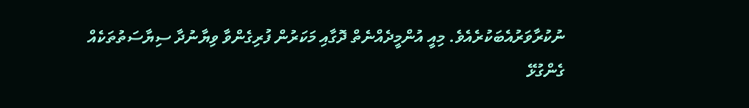ނުކުރާވަރުއެބަކުރެއެވެ. މިއީ އުންމީދެއްނެތް ދޮގާއި މަކަރުން ފުރިގެންވާ ވިޔާނުދާ ސިޔާސަތުތަކެއް ގެންގުޅޭ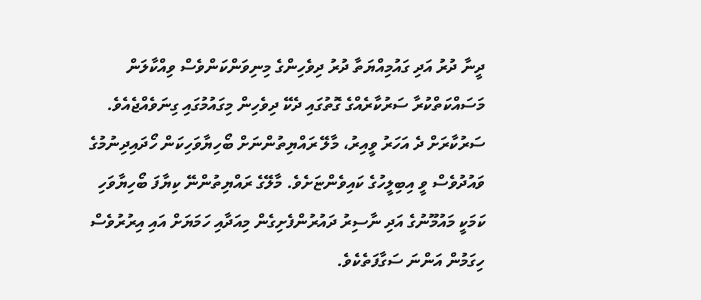ދީނާ ދުރު އަދި ގައުމިއްޔަތާ ދުރު ދިވެހިންގެ މިނިވަންކަންވެސް ވިއްކާލަން މަސައްކަތްކުރާ ސަރުކާރެއްގެ ގޮތުގައި ދެކޭ ދިވެހިން މިގައުމުގައި ގިނަވެއްޖެއެވެ.
ސަރުކާރަށް ދެ އަހަރު ވީއިރު، މާލޭ ރައްޔިތުންނަށް ބޯހިޔާވަހިކަން ހޯދައިދިނުމުގެ ވައުދުވެސް ވީ އިބިލީހުގެ ކައިވެންޏަށެވެ. މާލޭގެ ރައްޔިތުންނޭ ކިޔާފަ ބޯހިޔާވަހި ކަމަކީ މައުމޫނުގެ އަދި ނާސިރު ދައުރުންފެށިގެން މިއަދާއި ހަމަޔަށް އައި އިރުރުވެސް ހިގަމުން އަންނަ ސަގާފަތެކެވެ.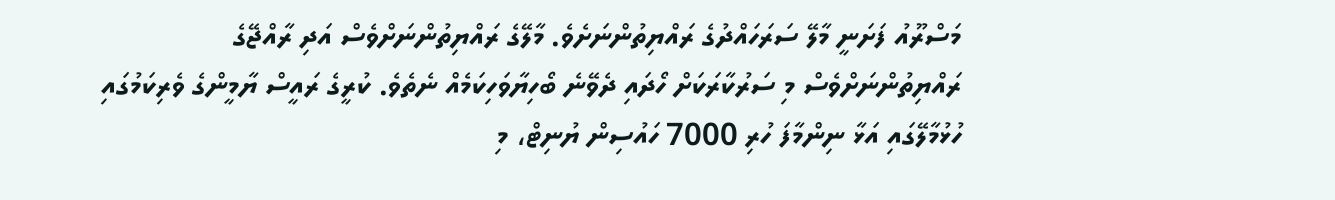މަސްރޫއު ފަށަނީ މާލޭ ސަރަހައްދުގެ ރައްޔިތުންނަށެވެ. މާލޭގެ ރައްޔިތުންނަށްވެސް އަދި ރާއްޖޭގެ ރައްޔިތުންނަށްވެސް މި ސަރުކާރަކަށް ހޯދައި ދެވޭނެ ބޯހިޔާވަހިކަމެއް ނެތެވެ. ކުރީގެ ރައީސް ޔާމީންގެ ވެރިކަމުގައި ހުޅުމާލޭގައި އަޅާ ނިންމާފަ ހުރި 7000 ހައުސިން ޔުނިޓް، މި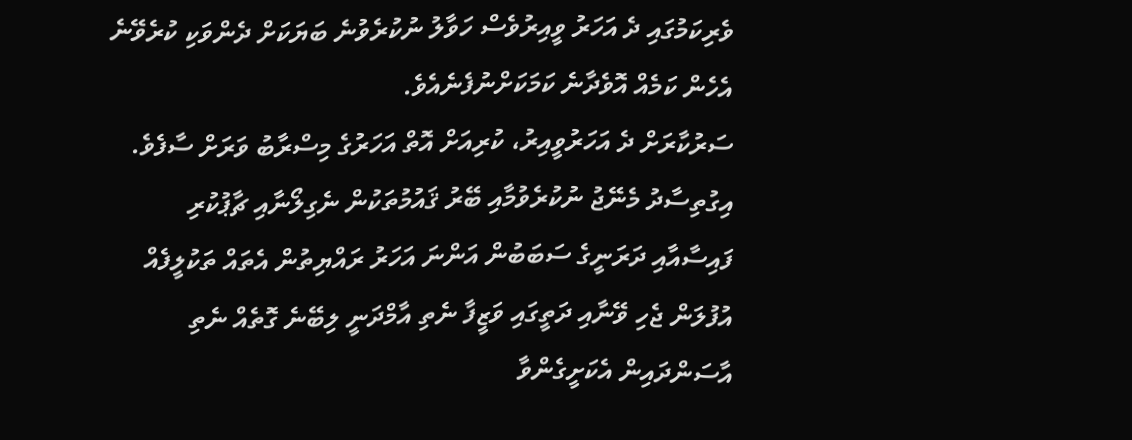ވެރިކަމުގައި ދެ އަހަރު ވީއިރުވެސް ހަވާލު ނުކުރެވުނެ ބަޔަކަށް ދެންވަކި ކުރެވޭނެ އެހެން ކަމެއް އޮވެދާނެ ކަމަކަށްނުފެނެއެވެ.
ސަރުކާރަށް ދެ އަހަރުވީއިރު، ކުރިއަށް އޮތް އަހަރުގެ މިސްރާބު ވަރަށް ސާފެވެ. އިގުތިސާދު މެނޭޖު ނުކުރެވުމާއި ބޭރު ޤައުމުތަކުން ނެގިލޯނާއި ޗާޕުކުރި ފައިސާއާއި ދަރަނީގެ ސަބަބުން އަންނަ އަހަރު ރައްޔިތުން އެތައް ތަކުލީފެއް އުފުލަން ޖެހި ވޭނާއި ދަތީގައި ވަޒީފާ ނެތި އާމްދަނީ ލިބޭނެ ގޮތެއް ނެތި އާސަންދައިން އެކަށީގެންވާ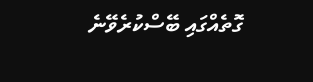ގޮތެއްގައި ބޭސްކުރެވޭނެ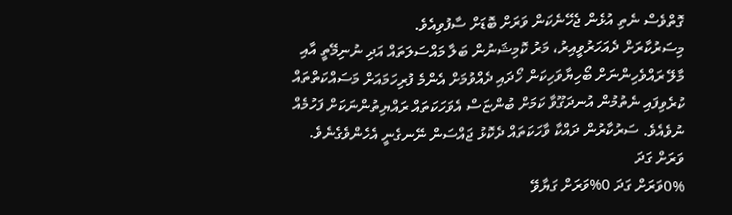ގޮތްވެސް ނެތި އުޅެން ޖެހޭނެކަން ވަރަށް ބޮޑަށް ސާފުވިއެވެ.
މިސަރުކާރަށް ދެއަހަރުވީއިރު، މަރު ކޮމިޝަނުން ބަލާ މައްސަލަތައް އަދި ނުނިމޭތީ އާއި މާލޭ ރައްވެހިންނަށް ބޯހިޔާވަހިކަން ހޯދައި ދެއްވުމަށް އެންމެ ފުރިހަމައަށް މަސައްކަތްތައް ކުރެވިފައި ނެތުމުން އުނދަގޫވާ ކަމަށް ބުންޏަސް އެވަހަކަތައް ރައްޔިތުންނަކަށް ފަހުމެއް ނުވެއެވެ. ސަރުކާރުން ދައްކާ ވާހަކަތައް ދެކޮޅު ޖައްސަން ނޭނގެނީ އެހެންވެގެނެވެ.
ވަރަށް ގަދަ
0%ވަރަށް ގަދަ 0%ވަރަށް ގަޔާވޭ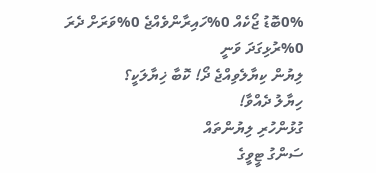0%ބޮޑު ޖޯކެއް 0%ހައިރާންވެއްޖެ 0%ވަރަށް ދެރަ 0%ރުޅިގަދަ ވަނީ
ލިޔުން ކިޔާލެވިއްޖެ ދޯ! ކޮބާ ޚިޔާލަކީ؟
ހިޔާލު ދެއްވާ!
ގުޅުންހުރި ލިޔުންތައް
ސަންގު ޓީވީގެ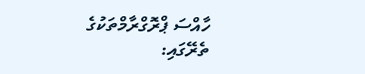ހާއްސަ ޕްރޮގްރާމްތަކުގެ ތެރޭގައި: